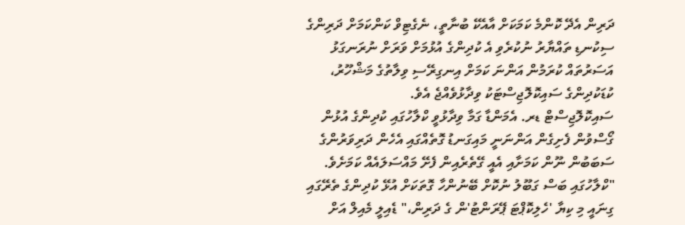ދަރިން އެދޭ ކޮންމެ ކަމަކަށް އާއެކޭ ބުނާތީ، ނެގެޓިވް ކަންކަމަށް ދަރިންގެ ސިކުނޑި ތައްޔާރު ނުކުރެވި އެ ކުދިންގެ އުޅުމަށް ވަރަށް ނުރަނގަޅު އަސަރުތައް ކުރަމުން އަންނަ ކަމަށް އިނގިރޭސި ވިލާތުގެ މަޝްހޫރު، ކުޑަކުދިންގެ ސައިކޮލޮޖިސްޓަކު ވިދާޅުވެއްޖެ އެވެ.
ސައިކޮލޮޖިސްޓް ޑރ. އެމަންޑާ ގަމާ ވިދާޅުވީ ކްލާހުގައި ކުދިންގެ އުޅުން ގޯސްވުން ފެށިގެން އަންނަނީ މައިގަނޑު ގޮތެއްގައި އެހެން ދަރިވަރުންގެ ސަބަބުން ނޫން ކަމަށާއި އެއީ ގޭތެރެއިން ފެށޭ މައްސަލައެއް ކަމަށެވެ.
"ކްލާހުގައި ބަސް ގަބޫލު ނުކޮށް ބޭނުންހާ ގޮތަކަށް އުޅޭ ކުދިންގެ ތެރޭގައި ގިނައީ މި ކިޔާ 'ހެލިކޮޕްޓަ ޕޭރަންޓު'ން ގެ ދަރިން،" ޑެއިލީ މެއިލް އަށް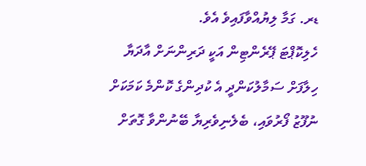ޑރ. ގަމާ ލިޔުއްވާފައިވެ އެވެ.
ހެލިކޮޕްޓަ ޕޭރެންޓިން އަކީ ދަރިންނަށް އާދަޔާ ހިލާފަށް ސަމާލުކަންދީ އެ ކުދިންގެ ކޮންމެ ކަމަކަށް ނުފޫޒު ފޯރުވައި، ބެލެނިވެރިޔާ ބޭނުންވާ ގޮތަށް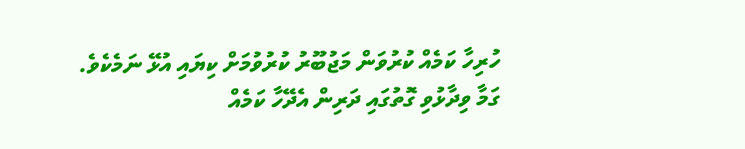ހުރިހާ ކަމެއް ކުރުވަން މަޖުބޫރު ކުރުވުމަށް ކިޔައި އުޅޭ ނަމެކެވެ.
ގަމާ ވިދާޅުވި ގޮތުގައި ދަރިން އެދޭހާ ކަމެއް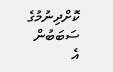ކޮށްދިނުމުގެ ސަބަބުން އެ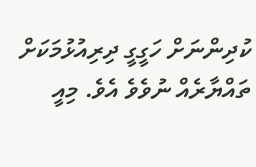ކުދިންނަށް ހަގީގީ ދިރިއުޅުމަކަށް ތައްޔާރެއް ނުވެވެ އެވެ. މިއީ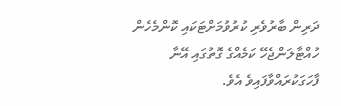ދަރިން ބާރުވެރި ކުރުވުމަށްޓަކައި ކޮންމެހެން ހުއްޓާލަންޖެހޭ ކަމެއްގެ ގޮތުގައި އޭނާ ފާހަގަކުރައްވާފައިވެ އެވެ.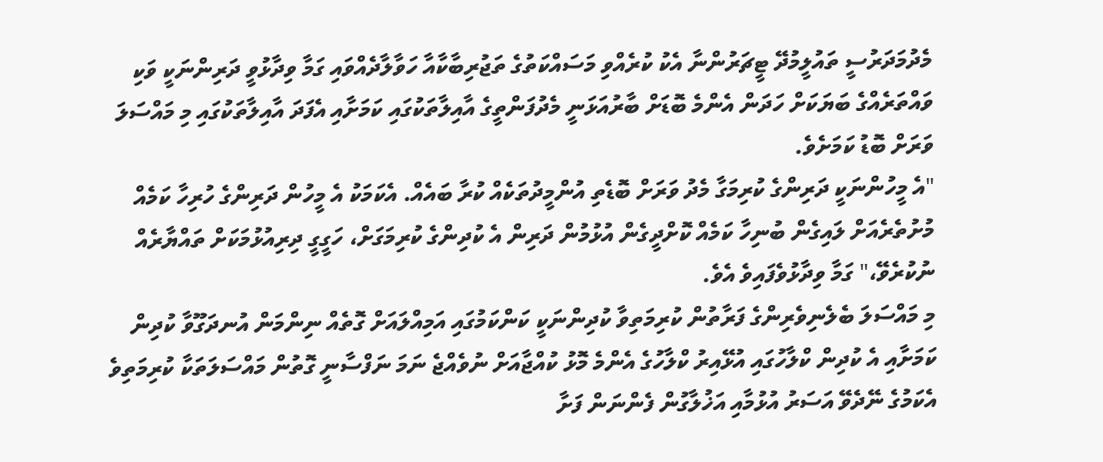މެދުމަދަރުސީ ތައުލީމުދޭ ޓީޗަރުންނާ އެކު ކުރެއްވި މަސައްކަތުގެ ތަޖުރިބާކާއާ ހަވާލާދެއްވައި ގަމާ ވިދާޅުވީ ދަރިންނަކީ ވަކި ވައްތަރެއްގެ ބަޔަކަށް ހަދަން އެންމެ ބޮޑަށް ބާރުއަޅަނީ މެދުފަންތީގެ އާއިލާތަކުގައި ކަމަށާއި އެފަދަ އާއިލާތަކުގައި މި މައްސަލަ ވަރަށް ބޮޑު ކަމަށެވެ.
"އެ މީހުންނަކީ ދަރިންގެ ކުރިމަގާ މެދު ވަރަށް ބޮޑެތި އުންމީދުތަކެއް ކުރާ ބައެއް. އެކަމަކު އެ މީހުން ދަރިންގެ ހުރިހާ ކަމެއް މުށުތެރެއަށް ލައިގެން ބުނިހާ ކަމެއް ކޮށްދީގެން އުޅުމުން ދަރިން އެ ކުދިންގެ ކުރިމަގަށް، ހަގީގީ ދިރިއުޅުމަކަށް ތައްޔާރެއް ނުކުރެވޭ،" ގަމާ ވިދާޅުވެފައިވެ އެވެ.
މި މައްސަލަ ބެލެނިވެރިންގެ ފަރާތުން ކުރިމަތިވާ ކުދިންނަކީ ކަންކަމުގައި އަމިއްލައަށް ގޮތެއް ނިންމަން އުނދަގޫވާ ކުދިން ކަމަށާއި އެ ކުދިން ކްލާހުގައި އުޅޭއިރު ކްލާހުގެ އެންމެ މޮޅު ކުއްޖާއަށް ނުވެއްޖެ ނަމަ ނަފްސާނީ ގޮތުން މައްސަލަތަކާ ކުރިމަތިވެ އެކަމުގެ ނޭދެވޭ އަސަރު އުޅުމާއި އަޚުލާގުން ފެންނަން ފަށާ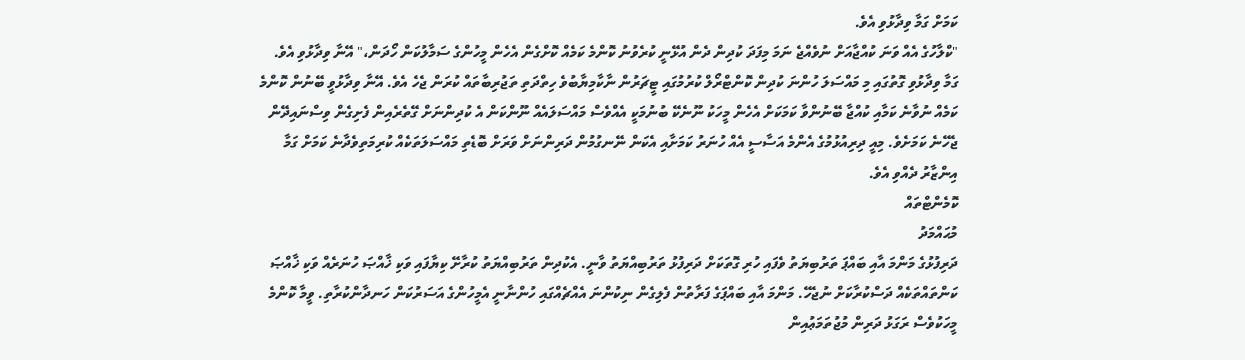ކަމަށް ގަމާ ވިދާޅުވި އެވެ.
"ކްލާހުގެ އެއް ވަނަ ކުއްޖާއަށް ނުވެއްޖެ ނަމަ މިފަދަ ކުދިން ދެން އުޅޭނީ ކުރެވުނު ކޮންމެ ކަމެއް ކޮށްގެން އެހެން މީހުންގެ ސަމާލުކަން ހޯދަން،" އޭނާ ވިދާޅުވި އެވެ.
ގަމާ ވިދާޅުވި ގޮތުގައި މި މައްސަލަ ހުންނަ ކުދިން ކޮންޓްރޯލް ކުރުމުގައި ޓީޗަރުން ނާކާމިޔާބުވެ ހިތްދަތި ތަޖުރިބާތައް ކުރަން ޖެހެ އެވެ. އޭނާ ވިދާޅުވީ ބޭނުން ކޮންމެ ކަމެއް ނުވާނެ ކަމާއި ކުއްޖާ ބޭނުންވާ ކަމަކަށް އެހެން މީހަކު ނޫނެކޭ ބުނުމަކީ އެއްވެސް މައްސަލައެއް ނޫންކަން އެ ކުދިންނަށް ގޭތެރެއިން ފެށިގެން ވިސްނައިދޭން ޖެހޭނެ ކަމަށެވެ. މިއީ ދިރިއުޅުމުގެ އެންމެ އަސާސީ އެއް ހުނަރު ކަމަށާއި އެކަން ނޭނގުމުން ދަރިންނަށް ވަރަށް ބޮޑެތި މައްސަލަތަކެއް ކުރިމަތިވެދާނެ ކަމަށް ގަމާ އިންޒާރު ދެއްވި އެވެ.
ކޮމެންޓްތައް
މުޙައްމަދު
ދަރިފުޅުގެ މަންމަ އާއި ބައްޕަ ތަރުބިޔަތު ވެފައި ހުރި ގޮތަކަށް ދަރިފުޅު ތަރުބިއްޔަތު ވާނީ. އެކުދިން ތަރުބިއްޔަތު ކުރާށޭ ކިޔާފައި ވަކި ޚާއްޞަ ހުނަރެއް ވަކި ޚާއްޞަ ކަންތައްތަކެއް ދަސްކުރާކަށް ނުޖެހޭ. މަންމަ އާއި ބައްޕަގެ ފަރާތުން ފެލިގެން ނިކުންނަ އެއްޗެއްގައި ހުންނާނީ އެމީހުންގެ އަސަރުކަން ހަނދާންކުރާތި. ވީމާ ކޮންމެ މީހަކުވެސް ރަގަޅު ދަރިން މުޖުތަމަޢުއިން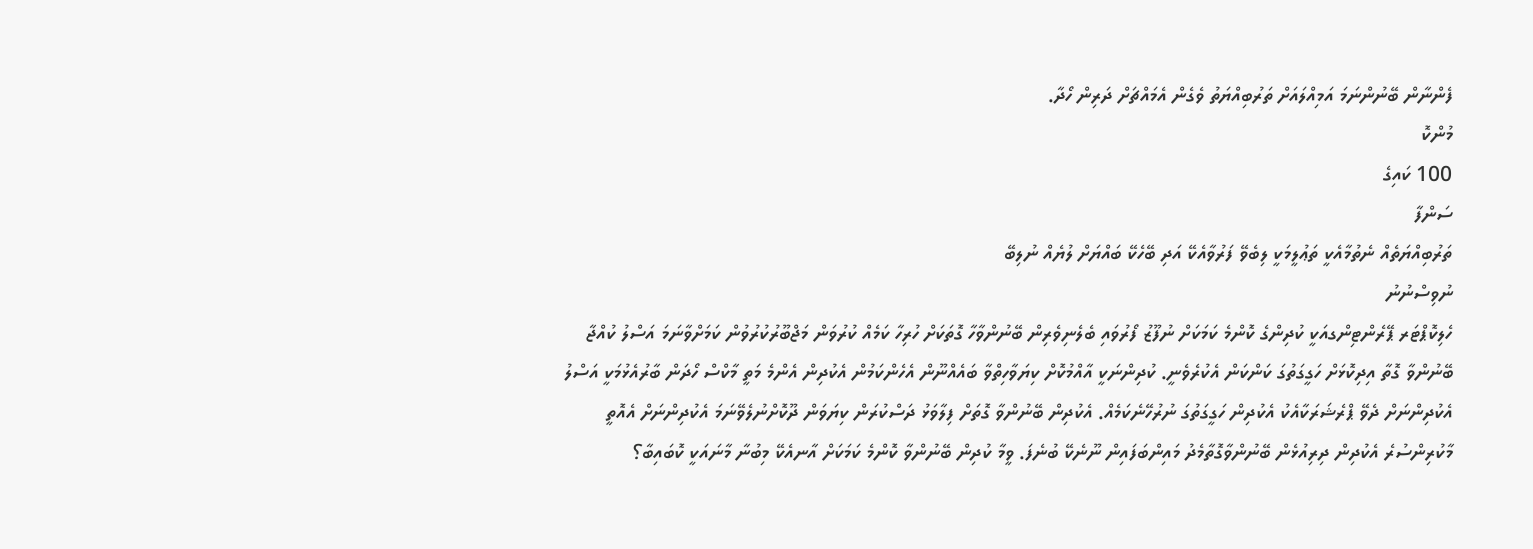ފެންނާން ބޭނުންނަމަ އަމިއްލައަށް ތަރުބިއްޔަތު ވެގެން އެމައްޗަށް ދަރިން ހޯދާ.
މުންކޮ
100 ކައިގެ
ސަންފާ
ތަރުބިއްޔަތެއް ނެތުމާއެކީ ތަޢުލީމަކީ ލިބެވޭ ފަރުވާއެކޭ އަދި ބޭހެކޭ ބައްޔަށް ލުޔެއް ނުލިބޭ
ނުވިސްނުނު
ހެލިކޮޕްޓަރ ޕޭރެންޓިންގއަކީ ކުދިންގެ ކޮންމެ ކަމަކަށް ނުފޫޒު ފޯރުވައި ބެލެނިވެރިން ބޭނުންވާހާ ގޮތަކަށް ހުރިހާ ކަމެއް ކުރުވަން މަޖްބޫރުކުރުވުން ކަމަށްވާނަމަ އަސްލު ކުއްޖާ ބޭނުންވާ ގޮތާ އިދިކޮޅަށް ހަގީގަތުގަ ކަންކަން އެކުރެވެނީ. ކުދިންނަކީ އާއްމުކޮށް ކިޔަވާހިތްވާ ބައެއްނޫން އެހެންކަމުން އެކުދިން އެންމެ މަތީ މާކްސް ހޯދަން ބާރުއެޅުމަކީ އަސްލު އެކުދިންނަށް ދެވޭ ޕްރެޝަރަކާއެކު އެކުދިން ހަގީގަތުގަ ނުރުހޭނެކަމެއް. އެކުދިން ބޭނުންވާ ގޮތަށް ފިލާވަޅު ދަސްކުރަން ކިޔަވަން ދޫކޮށްނުލެވޭނަމަ އެކުދިންނަށް އެއޮތީ މާކުރިންސުރެ އެކުދިން ދިރިއުޅެން ބޭނުންވާގޮތާމެދު މައިންބަފައިން ނޫނެކޭ ބުނެފަ. ވީމާ ކުދިން ބޭނުންވާ ކޮންމެ ކަމަކަށް އާނއެކޭ މިބުނާ މާނައަކީ ކޮބައިބާ؟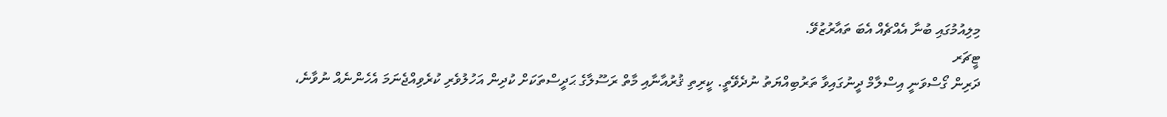މިލިއުމުގައި ބުނާ އެއްޗެއް އެބަ ތައާރުޒުވޭ.
ޓީޗަރ
ދަރިން ގޯސްވަނީ އިސްލާމް ދީނުގައިވާ ތަރުބިއްޔަތު ނުދެވޭތީ. ކީރިތި ޤުރުއާނާއި މާތް ރަސޫލާގެ ޙަދީސްތަކަށް ކުދިން އަހުލުވެރި ކުރެވިއްޖެނަމަ އެހެންނެއް ނުވާނެ،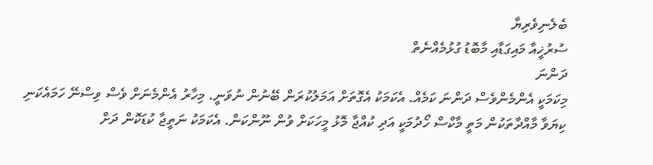ބެލެނިވެރިޔާ
ސުރުޚީއާ މައިގަޑާއި މާބޮޑު ގުޅުމެއްނެތް
ދަންނަ
މިކަމަކީ އެންމެންވެސް ދަންނަ ކަމެއް. އެކަމަކު އެގޮތަށް އަމަލުކުރަން ބޭނުން ނުވަނީ. މިހާރު އެންމެނަށް ވެސް ވިސްނޭ ހަމައެކަނި ކިޔަވާ މާއްދާތަކުން މަތީ މާކްސް ހޯދުމަކީ އަދި ކުއްޖާ މޮޅު މީހަކަށް ވުން ނޫންކަން. އެކަމަކު ނަތީޖާ ކުޑަކޮން ދަށް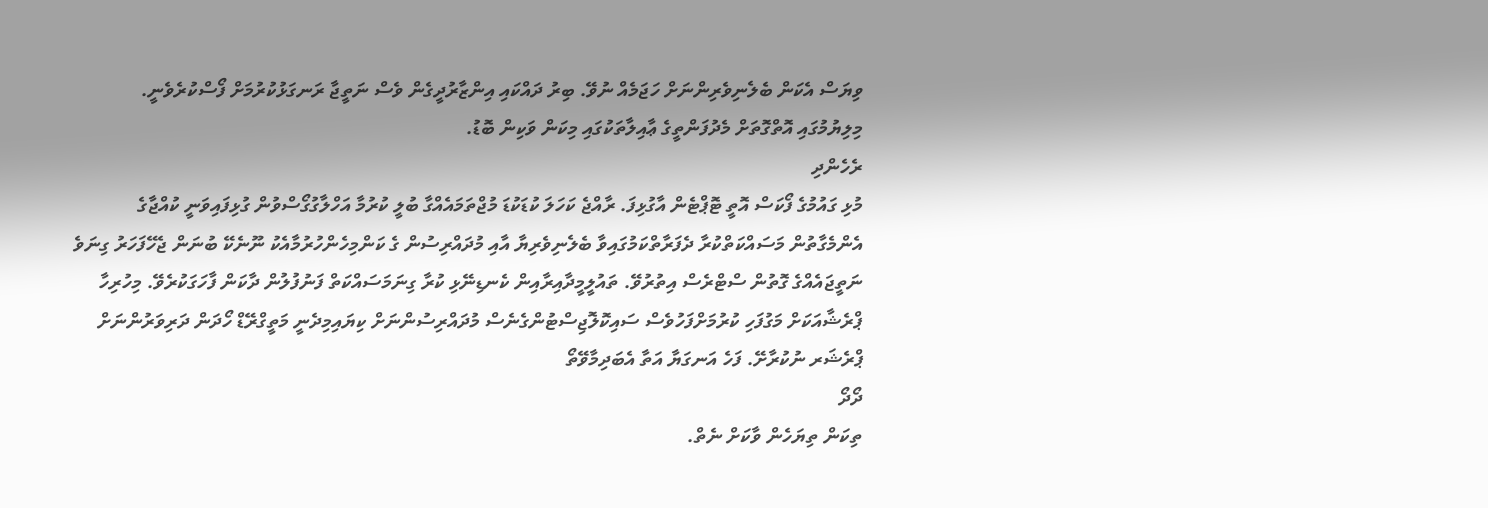ވިޔަސް އެކަން ބެލެނިވެރިންނަށް ހަޖަމެއް ނުވޭ. ބިރު ދައްކައި އިންޒާރުދީގެން ވެސް ނަތީޖާ ރަނގަޅުކުރުމަށް ފޯސްކުރެވެނީ. މިލިޔުމުގައި އޮތްގޮތަށް މެދުފަންތީގެ ޢާއިލާތަކުގައި މިކަން ވަކިން ބޮޑު.
ރެހެންދި
މުޅި ގައުމުގެ ފޯކަސް އޮތީ ޓޮޕްޓެން އާގުޅިފަ. ރާއްޖެ ކަހަލަ ކުޑަކުޑަ މުޖްތަމައެއްގާ ބުލީ ކުރުމާ އަހްލާގުގޯސްވުން ގުޅިފައިވަނީ ކުއްޖާގެ އެންމެގާތުން މަސައްކަތްކުރާ ދެފަރާތްކަމުގައިވާ ބެލެނިވެރިޔާ އާއި މުދައްރިސުން ގެ ކަންމިހެންހުރުމާއެކު ނޫނެކޭ ބުނަން ޖެހޭފަހަރު ގިނަވެ ނަތީޖައެއްގެ ގޮތުން ސްޓްރެސް އިތުރުވޭ. ތައުލީމީދާއިރާއިން ކެނޑިނޭޅި ކުރާ ގިނަމަސައްކަތް ފަނުފުލުން ދާކަން ފާހަގަކުރެވޭ. މިހުރިހާ ޕްރެޝާއަކަށް މަގުފަހި ކުރުމަށްފަހުވެސް ސައިކޮލޮޖިސްޓުންގެނެސް މުދައްރިސުންނަށް ކިޔައިމިދެނީ މަތީގްރޭޑް ހޯދަން ދަރިވަރުންނަށް ޕްރެޝަރ ނުކުރާށޭ. ފަހެ އަނގަޔާ އަތާ އެބަދިމާވޭތޯ
ދޯދޯ
ތިކަން ތިޔަހެން ވާކަށް ނެތް.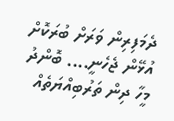ދެމަފިރިން ވަރަށް ބުރަކޮށް އުޅޭން ޖެހެނީ.... ބޮންދު މީހާ ދިން ތަރުބިއްޔަތެއް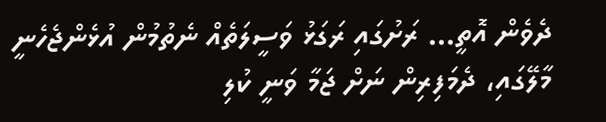ދެވެން އޮތީ... ރަށުގައި ރަގަޅު ވަސީލަތެއް ނެތުމުން އުޅެންޖެހެނީ މާލޭގައި، ދެމަފިރިން ނަށް ޖަމާ ވަނީ ކުލި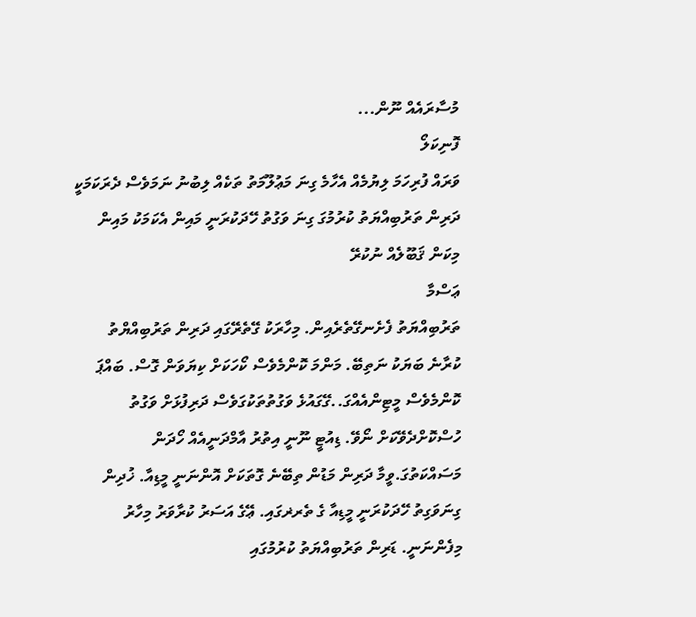މުސާރައެއް ނޫން...
ފޮނިކަލޯ
ވަރައް ފުރިހަމަ ލިޔުމެއް އެހާމެ ގިނަ މަޢުލޫމަތު ތަކެއް ލިބުނު ނަމަވެސް ދެރަކަމަކީ ދަރިން ތަރުބިއްޔަތު ކުރުމުގަ ގިނަ ވަގުތު ހޭދަކުރަނީ މައިން އެކަމަކު މައިން މިކަން ޤަބޫލެއް ނުކުރޭ
ޢަސްމާ
ތަރުބިއްޔަތު ފެށެނގޭތެރެއިން. މިހާރަކު ގޭތެރޭގައި ދަރިން ތަރުބިއްޔްތު ކުރާނެ ބަޔަކު ނަތިބޭ. މަންމަ ކޮންމެވެސް ކޯހަކަށް ކިޔަވަން ގޮސް. ބައްޕަ ކޮންމެވެސް މީޓިންއެއްގަ..ގޭގައުޅެ ވަގުތުތަކުގަވެސް ދަރިފުޅަށް ވަގުތު ހުސްކޮށްދެވޭކަށް ނޯވޭ. ޑިއުޓީ ނޫނީ އިތުރު އާމްދަނީއެއް ހޯދަން މަސައްކަތުގަ.ވީމާ ދަރިން މަޑުން ތިބޭނެ ގޮތަކަށް އޮންނަނީ މީޑިއާ. ޚުދިން ގިނަވަގިތު ހޭދަކުރަނީ މީޑިއާ ގެ ތެރޜގައި. ޢޭގެ އަސަރު ކުރާވަރު މިހާރު މިފެންނަނީ. ޑަރިން ތަރުބިއްޔަތު ކުރުމުގައި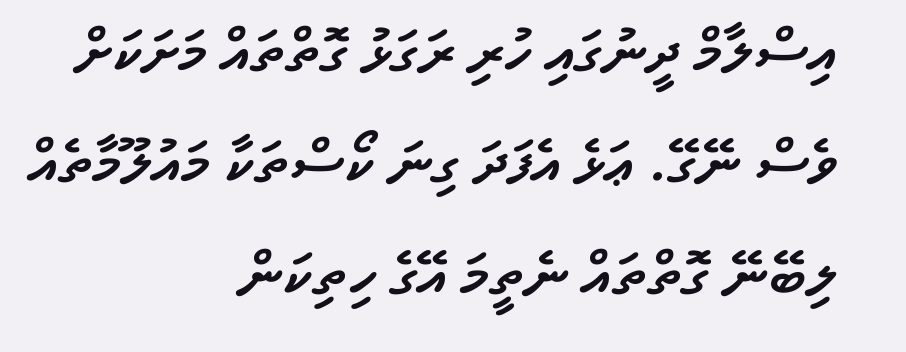އިސްލާމް ދީނުގައި ހުރި ރަގަޅު ގޮތްތައް މަށަކަށް ވެސް ނޭގޭ. ޢަޅެ އެފަދަ ގިނަ ކޯސްތަކާ މައުލޫމާތެއް ލިބޭނޭ ގޮތްތައް ނެތީމަ އޭގެ ހިތިކަން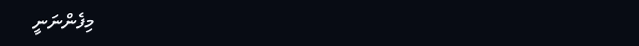މިފެންނަނީ